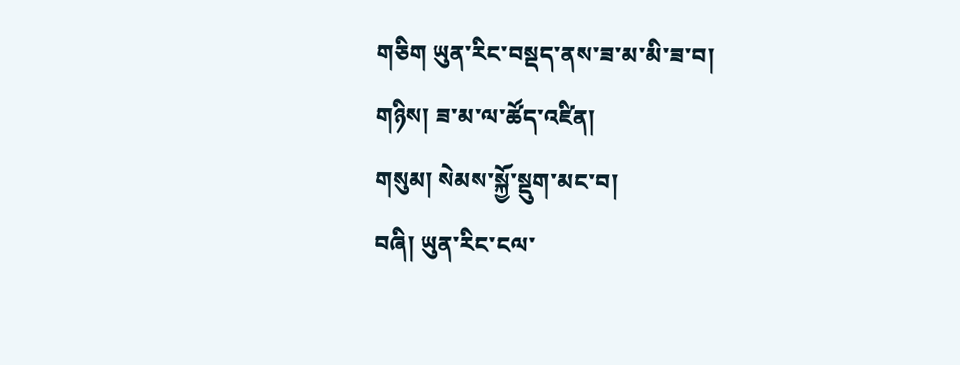གཅིག ཡུན་རིང་བསྡད་ནས་ཟ་མ་མི་ཟ་བ།
གཉིས། ཟ་མ་ལ་ཚོད་འཛིན།
གསུམ། སེམས་སྐྱོ་སྡུག་མང་བ།
བཞི། ཡུན་རིང་ངལ་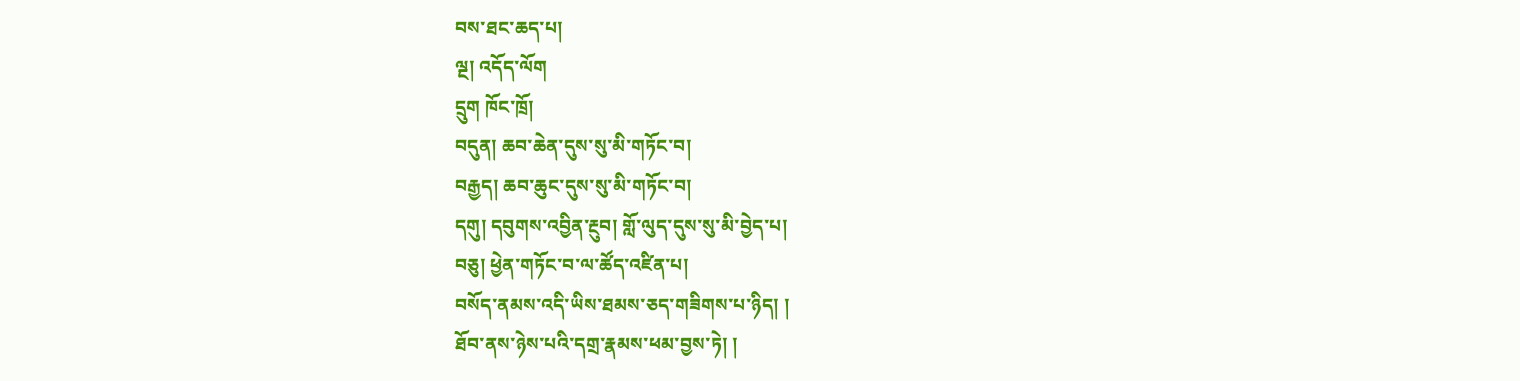བས་ཐང་ཆད་པ།
ལྔ། འདོད་ལོག
དྲུག ཁོང་ཁྲོ།
བདུན། ཆབ་ཆེན་དུས་སུ་མི་གཏོང་བ།
བརྒྱད། ཆབ་ཆུང་དུས་སུ་མི་གཏོང་བ།
དགུ། དབུགས་འབྱིན་རྔུབ། གློ་ལུད་དུས་སུ་མི་བྱེད་པ།
བཅུ། ཕྱེན་གཏོང་བ་ལ་ཚོད་འཛིན་པ།
བསོད་ནམས་འདི་ཡིས་ཐམས་ཅད་གཟིགས་པ་ཉིད། །
ཐོབ་ནས་ཉེས་པའི་དགྲ་རྣམས་ཕམ་བྱས་ཏེ། །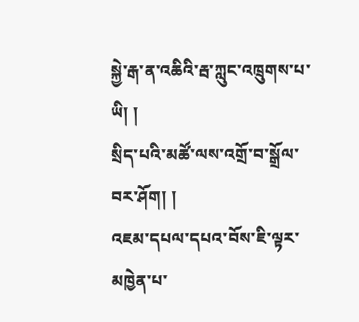སྐྱེ་རྒ་ན་འཆིའི་རྦ་ཀླུང་འཁྲུགས་པ་ཡི། །
སྲིད་པའི་མཚོ་ལས་འགྲོ་བ་སྒྲོལ་བར་ཤོག། །
འཇམ་དཔལ་དཔའ་བོས་ཇི་ལྟར་མཁྱེན་པ་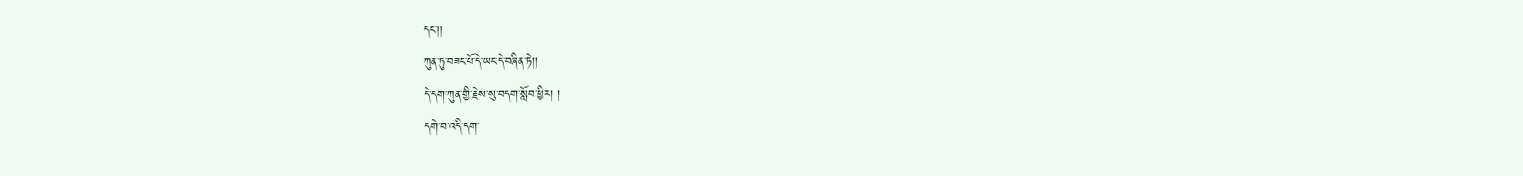དང་།།
ཀུན་ཏུ་བཟང་པོ་དེ་ཡང་དེ་བཞིན་ཏེ།།
དེ་དག་ཀུན་གྱི་རྗེས་སུ་བདག་སློབ་ཕྱིར། །
དགེ་བ་འདི་དག་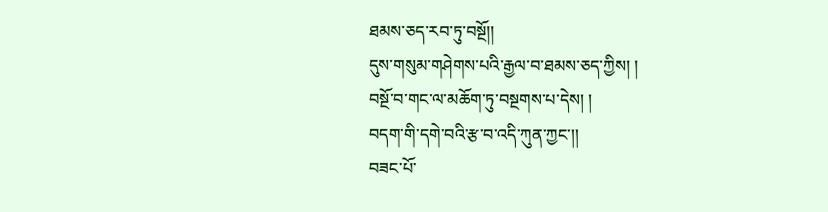ཐམས་ཅད་རབ་ཏུ་བསྔོ།།
དུས་གསུམ་གཤེགས་པའི་རྒྱལ་བ་ཐམས་ཅད་ཀྱིས། །
བསྔོ་བ་གང་ལ་མཆོག་ཏུ་བསྔགས་པ་དེས། །
བདག་གི་དགེ་བའི་རྩ་བ་འདི་ཀུན་ཀྱང་།།
བཟང་པོ་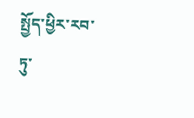སྤྱོད་ཕྱིར་རབ་ཏུ་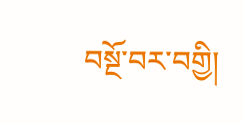བསྔོ་བར་བགྱི།